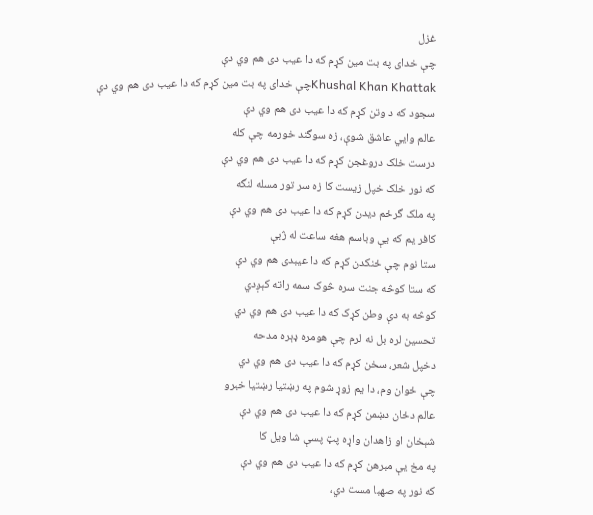غزل
چې خدای په بت مين کړم که دا عيب دی هم وي دې
Khushal Khan Khattakچې خدای په بت مين کړم که دا عيب دی هم وي دې
سجود که د وتن کړم که دا عيب دی هم وي دې
عالم وايي عاشق شوې، زه سوگند خورمه چې کله
درست خلک دروغجن کړم که دا عيب دی هم وي دې
که نور خلک خپل زيست کا زه سر تور مسله لنگه
په ملک گرځم ديدن کړم که دا عيب دی هم وي دې
کافر يم که يې وباسم هغه ساعت له ژبې
ستا نوم چې ځنکدن کړم که دا عيبدی هم وي دې
که ستا کوڅه جنت سره څوک سمه راته کېږدي
کوڅه به دې وطن کړک که دا عيب دی هم وي دي
تحسين لره بل نه لرم چې هومره ډېره مدحه
دخپل شعر، سخن کړم که دا عيب دی هم وي دي
چې ځوان وم، دا يم زوړ شوم په رښتيا رښتيا خبرو
عالم دځان دښمن کړم که دا عيب دی هم وي دې
شېخان او زاهدان واړه پټ پسې شا ويل کا
په مخ يې مبرهن کړم که دا عيب دی هم وي دې
که نور په صهبا مست دي،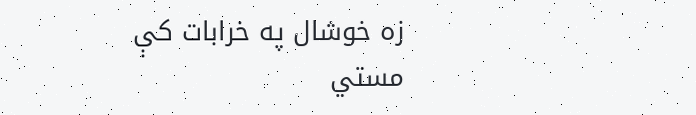زه خوشال په خرابات کې
مستي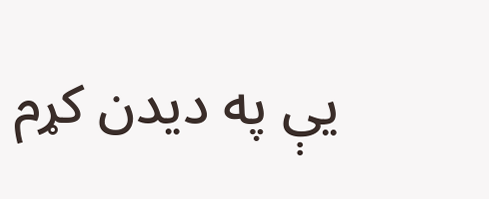يې په ديدن کړم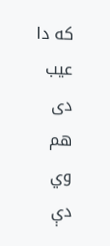که دا عيب دی هم وي دې